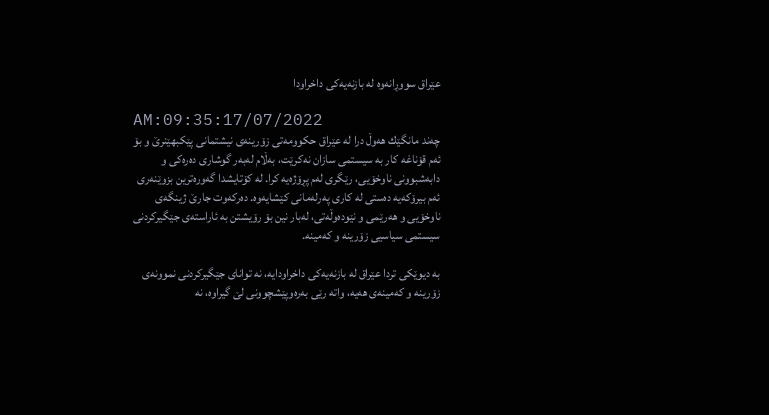عێراق سووڕانه‌وه‌ له‌ بازنه‌یه‌كی داخراودا

AM:09:35:17/07/2022
چه‌ند مانگێك هه‌وڵ درا له‌ عێراق حكوومه‌تی زۆرینه‌ی نیشتمانی پێكبهێنرێ و بۆ ئه‌م قۆناغه‌ كار به‌ سیستمی سازان نه‌كرێت، به‌ڵام له‌به‌ر گوشاری ده‌ره‌كی و دابه‌شبوونی ناوخۆیی، رێگری له‌م پڕۆژه‌یه‌ كرا. له‌ كۆتایشدا گه‌وره‌ترین بزوێنه‌ری ئه‌م بیرۆكه‌یه‌ ده‌ستی له‌ كاری په‌رله‌مانی كێشایه‌وه‌. ده‌ركه‌وت جارێ ژینگه‌ی ناوخۆیی و هه‌رێمی و نێوده‌وڵه‌تی، له‌بار نین بۆ رۆیشتن به‌ ئاراسته‌ی جێگیركردنی سیستمی سیاسیی زۆرینه‌ و كه‌مینه‌.

به‌ دیوێكی تردا عێراق له‌ بازنه‌یه‌كی داخراودایه‌، نه‌ توانای جێگیركردنی نموونه‌ی زۆرینه‌ و كه‌مینه‌ی هه‌یه‌، واته‌ رێی به‌ره‌وپێشچوونی لێ گیراوه‌، نه‌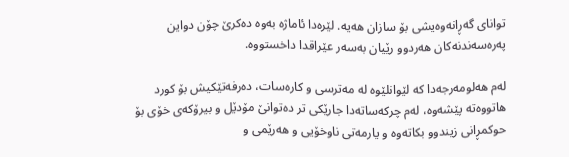توانای گه‌ڕانه‌وه‌یشی بۆ سازان هه‌یه‌. لێره‌دا ئاماژه‌ به‌وه‌ ده‌كرێ چۆن دواین په‌ره‌سه‌ندنه‌كان هه‌ردوو رێیان به‌سه‌ر عێراقدا داخستووه‌.

له‌م هه‌لومه‌رجه‌دا كه‌ لێوانلێوه‌ له‌ مه‌ترسی و كاره‌سات، ده‌رفه‌تێكیش بۆ كورد هاتووه‌ته‌ پێشه‌وه‌، له‌م چركه‌ساته‌دا جارێكی تر ده‌توانێ مۆدێل و بیرۆكه‌ی خۆی بۆ حوكمڕانی زیندوو بكاته‌وه‌ و یارمه‌تی ناوخۆیی و هه‌رێمی و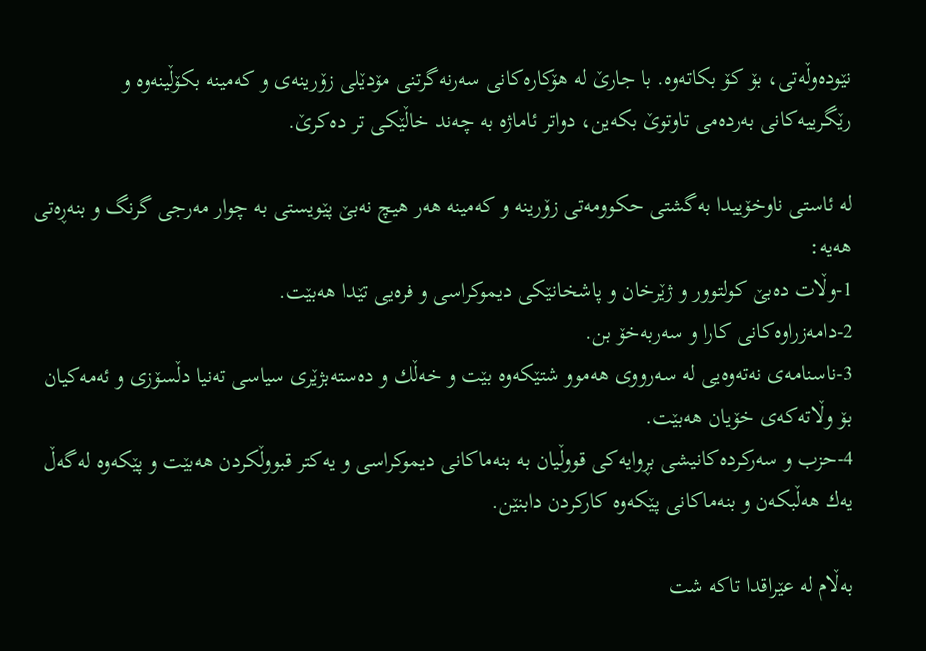نێوده‌وڵه‌تی، بۆ كۆ بكاته‌وه‌. با جارێ له‌ هۆكاره‌كانی سه‌رنه‌گرتنی مۆدێلی زۆرینه‌ی و كه‌مینه‌ بكۆڵینه‌وه‌ و رێگرییه‌كانی به‌رده‌می تاوتوێ بكه‌ین، دواتر ئاماژه‌ به‌ چه‌ند خاڵێكی تر ده‌كرێ.

له‌ ئاستی ناوخۆییدا به‌گشتی حكوومه‌تی زۆرینه‌ و كه‌مینه‌ هه‌ر هیچ نه‌بێ پێویستی به‌ چوار مه‌رجی گرنگ و بنه‌ڕه‌تی هه‌یه‌:
1-وڵات ده‌بێ كولتوور و ژێرخان و پاشخانێكی دیموكراسی و فره‌یی تێدا هه‌بێت.
2-دامه‌زراوه‌كانی كارا و سه‌ربه‌خۆ بن.
3-ناسنامه‌ی نه‌ته‌وه‌یی له‌ سه‌رووی هه‌موو شتێكه‌وه‌ بێت و خه‌ڵك و ده‌سته‌بژێری سیاسی ته‌نیا دڵسۆزی و ئه‌مه‌كیان بۆ وڵاته‌كه‌ی خۆیان هه‌بێت.
4-حزب و سه‌ركرده‌كانیشی بڕوایه‌كی قووڵیان به‌ بنه‌ماكانی دیموكراسی و یه‌كتر قبووڵكردن هه‌بێت و پێكه‌وه‌ له‌گه‌ڵ یه‌ك هه‌ڵبكه‌ن و بنه‌ماكانی پێكه‌وه‌ كاركردن دابنێن.

به‌ڵام له‌ عێراقدا تاكه‌ شت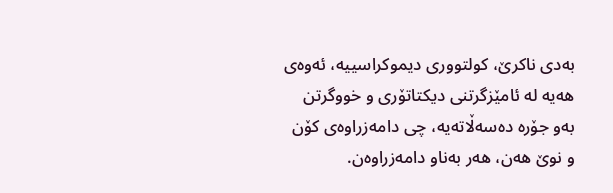به‌دی ناكرێ، كولتووری دیموكراسییه‌، ئه‌وه‌ی هه‌یه‌ له‌ ئامێزگرتنی دیكتاتۆری و خووگرتن به‌و جۆره‌ ده‌سه‌ڵاته‌یه‌، چی دامه‌زراوه‌ی كۆن و نوێ هه‌ن، هه‌ر به‌ناو دامه‌زراوه‌ن.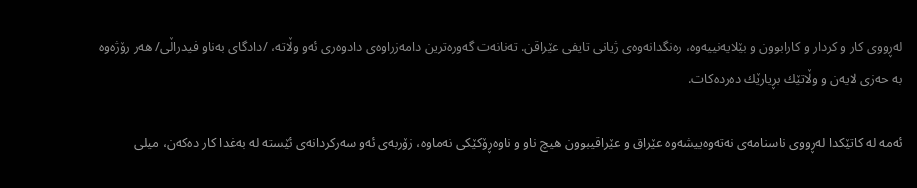له‌ڕووی كار و كردار و كارابوون و بێلایه‌نییه‌وه‌، ره‌نگدانه‌وه‌ی ژیانی تایفی عێراقن. ته‌نانه‌ت گه‌وره‌ترین دامه‌زراوه‌ی دادوه‌ری ئه‌و وڵاته‌، /دادگای به‌ناو فیدراڵی/ هه‌ر رۆژه‌وه‌ به‌ حه‌زی لایه‌ن و وڵاتێك بڕیارێك ده‌رده‌كات.

ئه‌مه‌ له‌ كاتێكدا له‌ڕووی ناسنامه‌ی نه‌ته‌وه‌ییشه‌وه‌ عێراق و عێراقیبوون هیچ ناو و ناوه‌ڕۆكێكی نه‌ماوه‌، زۆربه‌ی ئه‌و سه‌ركردانه‌ی ئێسته‌ له‌ به‌غدا كار ده‌كه‌ن، میلی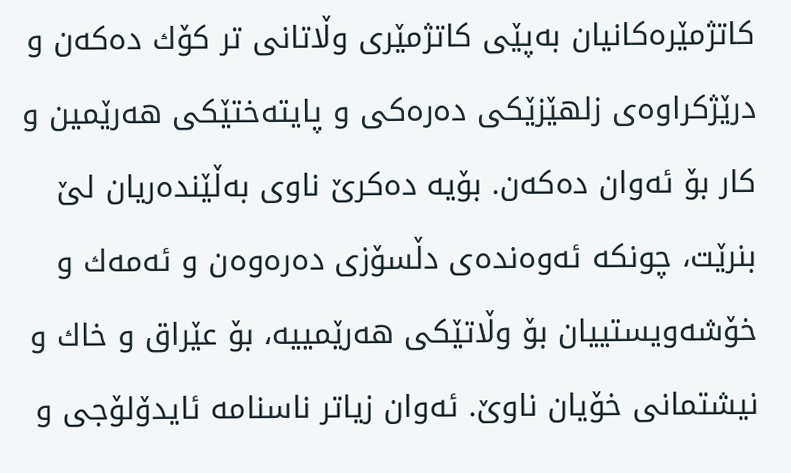كاتژمێره‌كانیان به‌پێی كاتژمێری وڵاتانی تر كۆك ده‌كه‌ن و درێژكراوه‌ی زلهێزێكی ده‌ره‌كی و پایته‌ختێكی هه‌رێمین و كار بۆ ئه‌وان ده‌كه‌ن. بۆیه‌ ده‌كرێ ناوی به‌ڵێنده‌ریان لێ بنرێت، چونكه‌ ئه‌وه‌نده‌ی دڵسۆزی ده‌ره‌وه‌ن و ئه‌مه‌ك و خۆشه‌ویستییان بۆ وڵاتێكی هه‌رێمییه‌، بۆ عێراق و خاك و نیشتمانی خۆیان ناوێ. ئه‌وان زیاتر ناسنامه‌ ئایدۆلۆجی و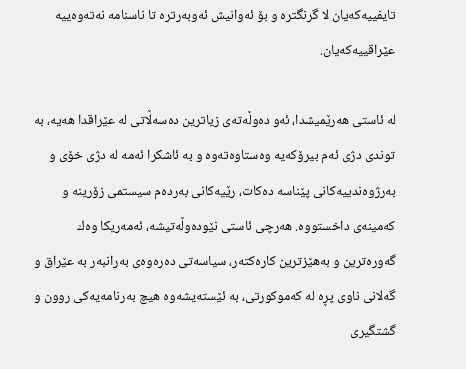تایفییه‌كه‌یان لا گرنگتره‌ و بۆ ئه‌وانیش ئه‌وبه‌رتره‌ تا ناسنامه‌ نه‌ته‌وه‌ییه‌ عێراقییه‌كه‌یان.

له‌ ئاستی هه‌رێمیشدا، ئه‌و ده‌وڵه‌ته‌ی زیاترین ده‌سه‌ڵاتی له‌ عێراقدا هه‌یه‌، به‌ توندی دژی ئه‌م بیرۆكه‌یه‌ وه‌ستاوه‌ته‌وه‌ و به‌ ئاشكرا ئه‌مه‌ له‌ دژی خۆی و به‌رژوه‌ندییه‌كانی پێناسه‌ ده‌كات، رێیه‌كانی به‌رده‌م سیستمی زۆرینه‌ و كه‌مینه‌ی داخستووه‌. هه‌رچی ئاستی نێوده‌وڵه‌تیشه‌، ئه‌مه‌ریكا وه‌ك گه‌وره‌ترین و به‌هێزترین كاره‌كته‌ر، سیاسه‌تی ده‌ره‌وه‌ی به‌رانبه‌ر به‌ عێراق و گه‌لانی ناوی پڕه‌ له‌ كه‌موكورتی، به‌ ئێسته‌یشه‌وه‌ هیچ به‌رنامه‌یه‌كی روون و گشتگیری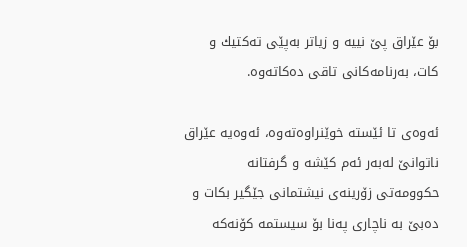بۆ عێراق پێ نییه‌ و زیاتر به‌پێی ته‌كتیك و كات، به‌رنامه‌كانی تاقی ده‌كاته‌وه‌.

ئه‌وه‌ی تا ئێسته‌ خوێنراوه‌ته‌وه‌، ئه‌وه‌یه‌ عێراق ناتوانێ له‌به‌ر ئه‌م كێشه‌ و گرفتانه‌ حكوومه‌تی زۆرینه‌ی نیشتمانی جێگیر بكات و ده‌بێ به‌ ناچاری په‌نا بۆ سیستمه‌ كۆنه‌كه‌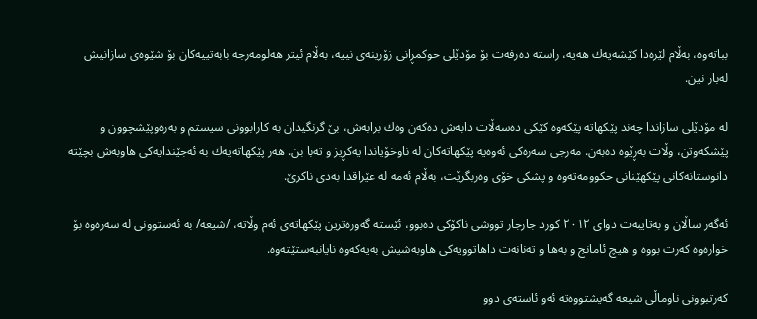بباته‌وه‌، به‌ڵام لێره‌دا كێشه‌یه‌ك هه‌یه‌، راسته‌ ده‌رفه‌ت بۆ مۆدێلی حوكمڕانی زۆرینه‌ی نییه‌، به‌ڵام ئیتر هه‌لومه‌رجه‌ بابه‌تییه‌كان بۆ شێوه‌ی سازانیش له‌بار نین.

له‌ مۆدێلی سازاندا چه‌ند پێكهاته‌ پێكه‌وه‌ كێكی ده‌سه‌ڵات دابه‌ش ده‌كه‌ن وه‌ك برابه‌ش، بێ گرنگیدان به‌ كارابوونی سیستم و به‌ره‌وپێشچوون و پێشكه‌وتن، وڵات به‌ڕێوه‌ ده‌به‌ن. مه‌رجی سه‌ره‌كی ئه‌وه‌یه‌ پێكهاته‌كان له‌ ناوخۆیاندا یه‌كڕیز و ته‌با بن. هه‌ر پێكهاته‌یه‌ك به‌ ئه‌جێندایه‌كی هاوبه‌ش بچێته‌ دانوستانه‌كانی پێكهێنانی حكوومه‌ته‌وه‌ و پشكی خۆی وه‌ربگرێت، به‌ڵام ئه‌مه‌ له‌ عێراقدا به‌دی ناكرێ.

ئه‌گه‌ر ساڵان و به‌تایبه‌ت دوای ٢٠١٢ كورد جارجار تووشی ناكۆكی ده‌بوو، ئێسته‌ گه‌وره‌ترین پێكهاته‌ی ئه‌م وڵاته‌، /شیعه‌/ به‌ ئه‌ستوونی له‌ سه‌ره‌وه‌ بۆ خواره‌وه‌ كه‌رت بووه‌ و هیچ ئامانج و به‌ها و ته‌نانه‌ت داهاتوویه‌كی هاوبه‌شیش به‌یه‌كه‌وه‌ نایانبه‌ستێته‌وه‌.

كه‌رتبوونی ناوماڵی شیعه‌ گه‌یشتووه‌ته‌ ئه‌و ئاسته‌ی دوو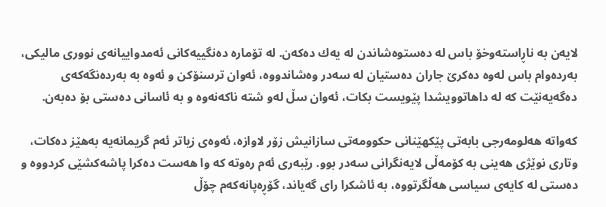لایه‌ن به‌ ناڕاسته‌وخۆ باس له‌ ده‌ستوه‌شاندن له‌ یه‌ك ده‌كه‌ن. له‌ تۆماره‌ ده‌نگییه‌كانی ئه‌مدواییانه‌ی نووری مالیكی، به‌رده‌وام باس له‌وه‌ ده‌كرێ جاران ده‌ستیان له‌ سه‌در وه‌شاندووه‌، ئه‌وان ترسنۆكن و ئه‌وه‌ به‌ به‌رده‌نگه‌كه‌ی ده‌گه‌یه‌نێت كه‌ له‌ داهاتوویشدا پێویست بكات، ئه‌وان سڵ له‌و شته‌ ناكه‌نه‌وه‌ و به‌ ئاسانی ده‌ستی بۆ ده‌به‌ن.

كه‌واته‌ هه‌لومه‌رجی بابه‌تی پێكهێنانی حكوومه‌تی سازانیش زۆر لاوازه‌، ئه‌وه‌ی زیاتر ئه‌م گریمانه‌یه‌ به‌هێز ده‌كات، وتاری نوێژی هه‌ینی به‌ كۆمه‌ڵی لایه‌نگرانی سه‌در بوو. رێبه‌ری ئه‌م ره‌وته‌ كه‌ وا هه‌ست ده‌كرا پاشه‌كشێی كردووه‌ و ده‌ستی له‌ كایه‌ی سیاسی هه‌ڵگرتووه‌، به‌ ئاشكرا رای گه‌یاند، گۆڕه‌پانه‌كه‌م چۆڵ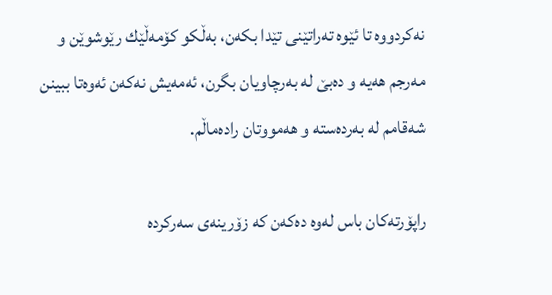نه‌كردووه‌ تا ئێوه‌ ته‌راتێنی تێدا بكه‌ن، به‌ڵكو كۆمه‌ڵێك رێوشوێن و مه‌رجم هه‌یه‌ و ده‌بێ له‌ به‌رچاویان بگرن، ئه‌مه‌یش نه‌كه‌ن ئه‌وه‌تا ببینن شه‌قامم له‌ به‌رده‌سته‌ و هه‌مووتان راده‌ماڵم.

راپۆرته‌كان باس له‌وه‌ ده‌كه‌ن كه‌ زۆرینه‌ی سه‌ركرده‌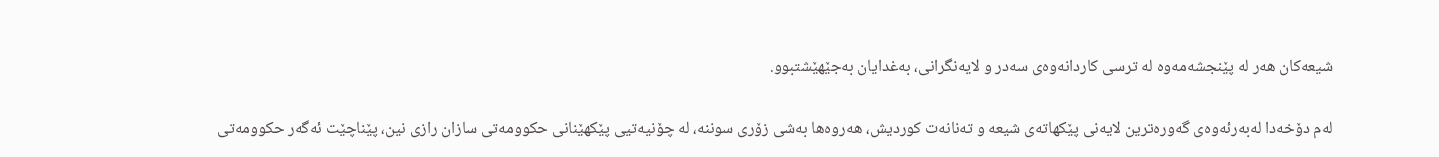شیعه‌كان هه‌ر له‌ پێنجشه‌مه‌وه‌ له‌ ترسی كاردانه‌وه‌ی سه‌در و لایه‌نگرانی، به‌غدایان به‌جێهێشتبوو.

له‌م دۆخه‌دا له‌به‌رئه‌وه‌ی گه‌وره‌ترین لایه‌نی پێكهاته‌ی شیعه‌ و ته‌نانه‌ت كوردیش، هه‌روه‌ها به‌شی زۆری سوننه‌، له‌ چۆنیه‌تیی پێكهێنانی حكوومه‌تی سازان رازی نین، پێناچێت ئه‌گه‌ر حكوومه‌تی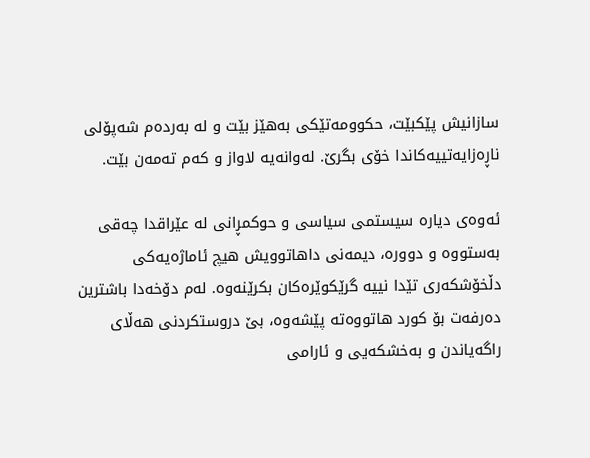سازانیش پێكبێت، حكوومه‌تێكی به‌هێز بێت و له‌ به‌رده‌م شه‌پۆلی ناڕه‌زایه‌تییه‌كاندا خۆی بگرێ. له‌وانه‌یه‌ لاواز و كه‌م ته‌مه‌ن بێت.

ئه‌وه‌ی دیاره‌ سیستمی سیاسی و حوكمڕانی له‌ عێراقدا چه‌قی به‌ستووه‌ و دووره‌، دیمه‌نی داهاتوویش هیچ ئاماژه‌یه‌كی دڵخۆشكه‌ری تێدا نییه‌ گرێكوێره‌كان بكرێنه‌وه‌. له‌م دۆخه‌دا باشترین ده‌رفه‌ت بۆ كورد هاتووه‌ته‌ پێشه‌وه‌، بێ دروستكردنی هه‌ڵای راگه‌یاندن و به‌خشكه‌یی و ئارامی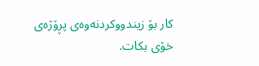كار بۆ زیندووكردنه‌وه‌ی پڕۆژه‌ی خۆی بكات.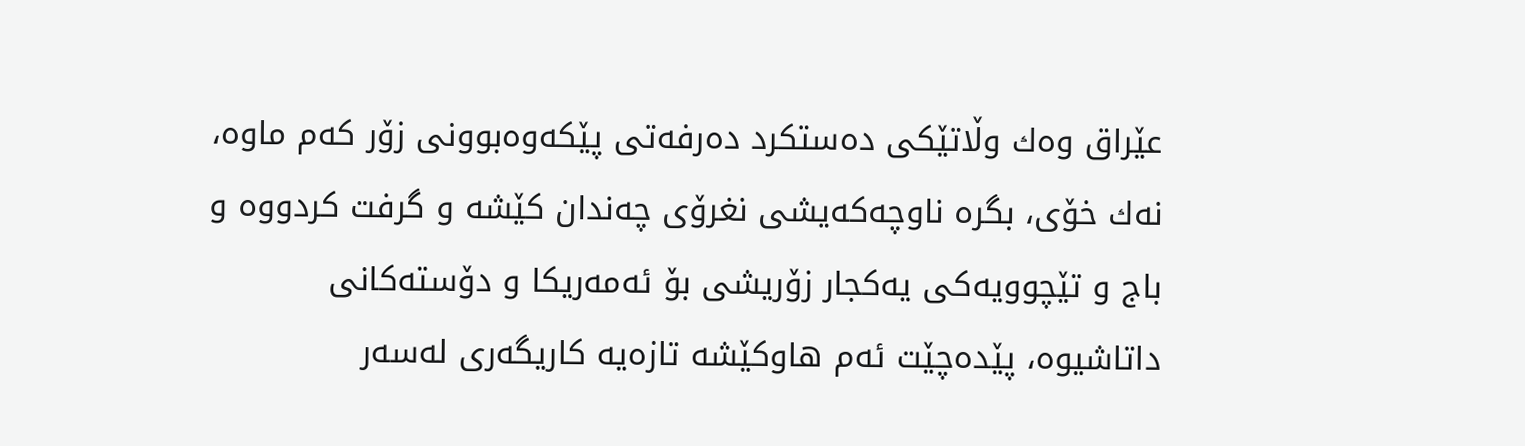عێراق وه‌ك وڵاتێكی ده‌ستكرد ده‌رفه‌تی پێكه‌وه‌بوونی زۆر كه‌م ماوه‌، نه‌ك خۆی، بگره‌ ناوچه‌كه‌یشی نغرۆی چه‌ندان كێشه‌ و گرفت كردووه‌ و باج و تێچوویه‌كی یه‌كجار زۆریشی بۆ ئه‌مه‌ریكا و دۆسته‌كانی داتاشیوه‌، پێده‌چێت ئه‌م هاوكێشه‌ تازه‌یه‌ كاریگه‌ری له‌سه‌ر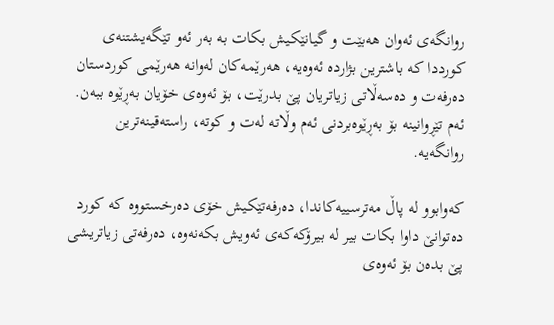روانگه‌ی ئه‌وان هه‌بێت و گیانێكیش بكات به‌ به‌ر ئه‌و تێگه‌یشتنه‌ی كورددا كه‌ باشترین بژارده‌ ئه‌وه‌یه‌، هه‌رێمه‌كان له‌وانه‌ هه‌رێمی كوردستان ده‌رفه‌ت و ده‌سه‌ڵاتی زیاتریان پێ بدرێت، بۆ ئه‌وه‌ی خۆیان به‌ڕێوه‌ ببه‌ن. ئه‌م تێڕوانینه‌ بۆ به‌ڕێوه‌بردنی ئه‌م وڵاته‌ له‌ت و كوته‌، راسته‌قینه‌ترین روانگه‌یه‌.

كه‌وابوو له‌ پاڵ مه‌ترسییه‌كاندا، ده‌رفه‌تێكیش خۆی ده‌رخستووه‌ كه‌ كورد ده‌توانێ داوا بكات بیر له‌ بیرۆكه‌كه‌ی ئه‌ویش بكه‌نه‌وه‌، ده‌رفه‌تی زیاتریشی پێ بده‌ن بۆ ئه‌وه‌ی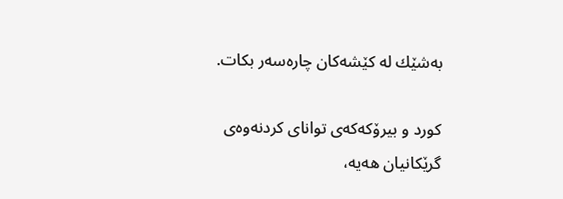به‌شێك له‌ كێشه‌كان چاره‌سه‌ر بكات.

كورد و بیرۆكه‌كه‌ی توانای كردنه‌وه‌ی گرێكانیان هه‌یه‌،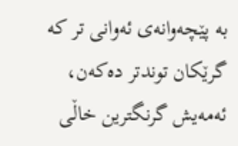به‌ پێچه‌وانه‌ی ئه‌وانی تر كه‌ گرێكان توندتر ده‌كه‌ن، ئه‌مه‌یش گرنگترین خاڵی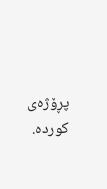پڕۆژه‌ی كورده‌.